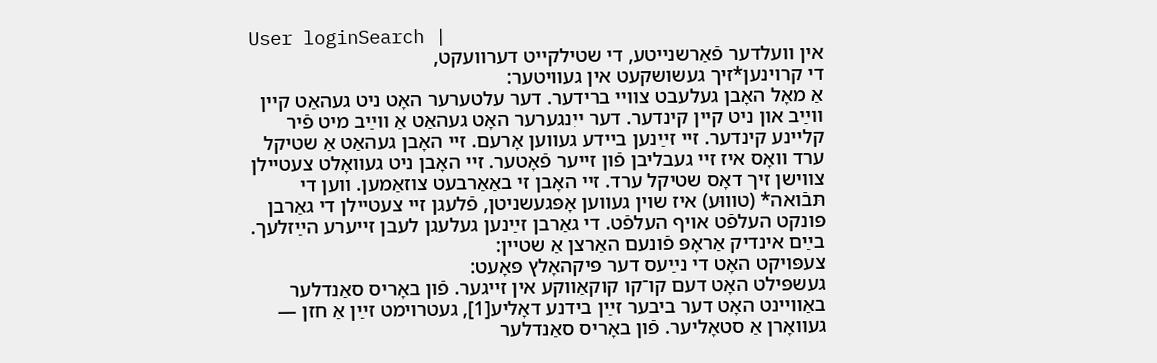User loginSearch |
אין וועלדער פֿאַרשנייטע, די שטילקייט דערוועקט,
די קרוינען*זיך געשושקעט אין געוויטער:
אַ מאָל האָבן געלעבט צוויי ברידער. דער עלטערער האָט ניט געהאַט קיין ווײַב און ניט קיין קינדער. דער ייִנגערער האָט געהאַט אַ ווײַב מיט פֿיר קליינע קינדער. זיי זײַנען ביידע געווען אָרעם. זיי האָבן געהאַט אַ שטיקל ערד וואָס איז זיי געבליבן פֿון זייער פֿאָטער. זיי האָבן ניט געוואָלט צעטיילן צווישן זיך דאָס שטיקל ערד. זיי האָבן זי באַאַרבעט צוזאַמען. ווען די תּבֿואה* (טוווּע) איז שוין געווען אָפּגעשניטן, פֿלעגן זיי צעטיילן די גאַרבן פּונקט העלפֿט אויף העלפֿט. די גאַרבן זײַנען געלעגן לעבן זייערע הײַזלעך.
בײַם אינדיק אַראָפּ פֿונעם האַרצן אַ שטיין:
צעפּויקט האָט די נײַעס דער פּיקהאָלץ פּאָעט:
געשפּילט האָט דעם קו־קו קוקאַווקע אין זייגער. פֿון באָריס סאַנדלער
באַוויינט האָט דער ביבער זײַן בידנע דאָליע[1], געטרוימט זײַן אַ חזן — געוואָרן אַ סטאָליער. פֿון באָריס סאַנדלער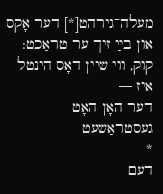מעלה־גירהט[*] דער אָקס און בײַ זיך ער טראַכט:
קוק, ווי שיין דאָס הינטל איז —
דער האָן האָט געסטראַשעט
*
דעם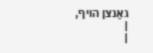גאַנצן הויף,
|
|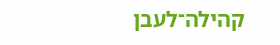קהילה־לעבן